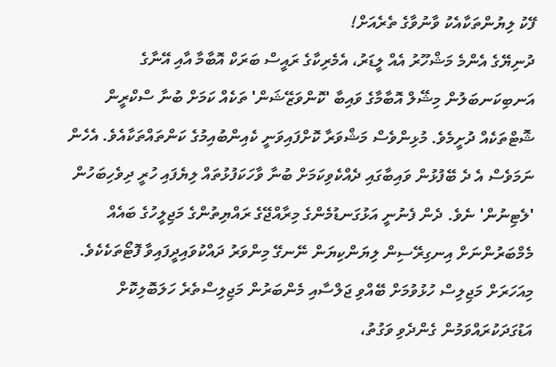ފޭކު ލިޔުންތަކާއެކު ވާނުވާގެ ތެރެއަށް!
ދުނިޔޭގެ އެންމެ މަޝްހޫރު އެއް ލީޑަރު، އެމެރިކާގެ ރައީސް ބަރަކް އޮބާމާ އާއި އޭނާގެ އަނބިކަނބަލުން މިޝޭލް އޮބާމާގެ ވައިބާ 'ކޮންވަޒޭޝަން' ތަކެއް ކަމަށް ބުނާ ސްކްރީން ޝޮޓްތަކެއް ދުށީމެވެ. މުޅިންވެސް މަޝްވަރާ ކޮށްފައިވަނީ ކެއިންބުއިމުގެ ކަންތައްތަކާއެވެ. އެހެން ނަމަވެސް އެ ދެ ބޭފުޅުން ވައިބާގައި ދެއްކެވިކަމަށް ބުނާ ވާހަކަފުޅުތައް ލިޔެފައި ހުރީ ދިވެހިބަހުން 'ލެޓިނުން' ނެވެ. ދެން ފެނުނީ އަޅުގަނޑުމެންގެ މިރާއްޖޭގެ ރައްޔިތުންގެ މަޖިލީހުގެ ބައެއް މެމްބަރުންނަށް އިނގިރޭސިން ލިޔަންކިޔަން ނޭނގޭ މިންވަރު ދައްކުވައިދީފައިވާ ފޮޓޯތަކެކެވެ. މިއަހަރަށް މަޖިލިސް ހުޅުވުމަށް ބޭއްވި ޖަލްސާއި މެންބަރުން މަޖިލިސްތެރެ ހަލަބޮލިކޮށް އަޑުގަދަކުރައްވަމުން ގެންދެވި ވަގުތު،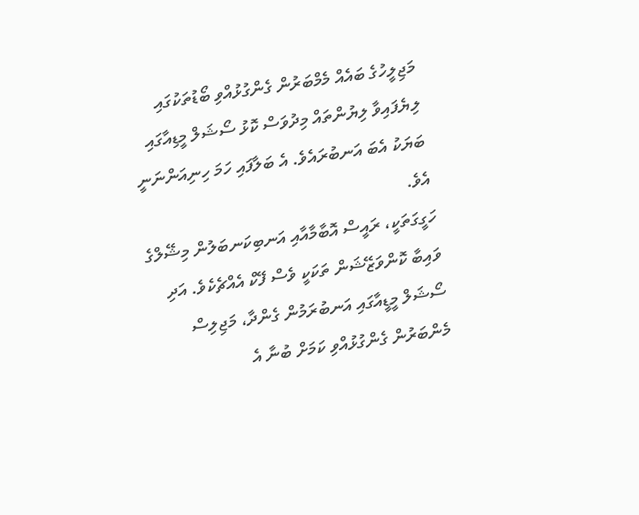މަޖިލީހުގެ ބައެއް މެމްބަރުން ގެންގުޅުއްވި ބޯޑުތަކުގައި ލިޔެފައިވާ ލިޔުންތައް މިދުވަސް ކޮޅު ސޯޝަލް މީޑިއާގައި ބަޔަކު އެބަ އަނބުރައެވެ. އެ ބަލާފައި ހަމަ ހިނިއަންނަނީ އެވެ.
ހަގީގަތަކީ، ރައީސް އޮބާމާއާއި އަނބިކަނބަލުން މިޝޭލްގެ ވައިބާ ކޮންވަޒޭޝަން ތަކަކީ ވެސް ފޭކް އެއްޗެކެވެ. އަދި ސޯޝަލް މީޑީއާގައި އަނބުރަމުން ގެންދާ، މަޖިލިސް މެންބަރުން ގެންގުޅުއްވި ކަމަށް ބުނާ އެ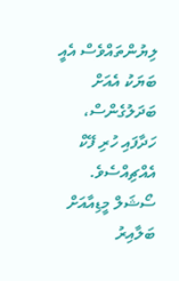ލިޔުންތައްވެސް އެއީ ބަޔަކު އެއަށް ބަދަލުގެންސް، ހަދާފައި ހުރި ފޭކް އެއްޗިއްސެވެ.
ސޯޝަލް މީޑިއާއަށް ބަލާއިރު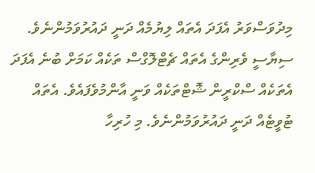މިދުވަސްވަރު އެފަދަ އެތައް ލިޔުމެއް ދަނީ ދައުރުވަމުންނެވެ. ސިޔާސީ ވެރިންގެ އެތައް ޗެޓްލޮގްސް ތަކެއް ކަމަށް ބުނެ އެފަދަ އެތަކެއް ސްކްރީން ޝޮޓްތަކެއް ވަނީ އާންމުވެފައެވެ. އެތައް ޓުވީޓެއް ދަނީ ދައުރުވަމުންނެވެ. މި ހުރިހާ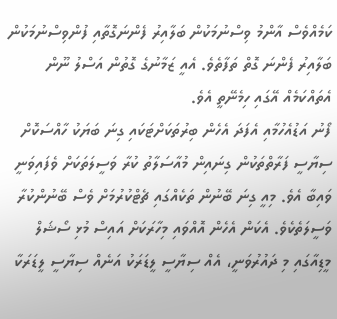ކަމެއްވެސް އާންމު ވިސްނުމަކުން ބަލާއިރު ފެންނަގޮތާއި ފުންވިސްނުމަކުން ބަލާއިރު ފެންނަ ގޮތް ތަފާތެވެ. އެއީ ޒަމާނުގެ ގޮތުން އަސްލު ނޫން އެތައްކަމެއް އޭގައި ހިމެނޭތީ އެވެ.
ފޯނު އަޑުއެހުމާއި އެފަދަ އެހެން ބިރުތަކަށްޓަކައި ގިނަ ބަޔަކު ހާއްސަކޮށް ސިޔާސީ ފަރާތްތަކުން ގިނައިން މުއާސަލާތު ކުރާ ވަސީލަތަކަށް ވެފައިވަނީ ވައިބާ އެވެ. މިއީ ގިނަ ބޭނުން ތަކެއްގައި ޗެޓްކުރުމަށް ވެސް ބޭނުންކުރާ ވަސީލަތެކެވެ. އެކަން އެހެން އޮއްވައި މިހާރަކަށް އައިސް މުޅި ސޯޝަލް މީޑިއާގައި މި ދައުރުވަނީ، އެއް ސިޔާސީ ލީޑަރަކު އަނެއް ސިޔާސީ ލީޑަރަކާ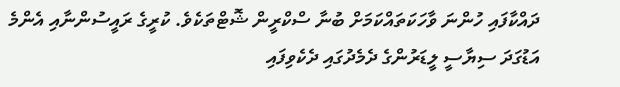ދައްކާފައި ހުންނަ ވާހަކަތައްކަމަށް ބުނާ ސްކްރީން ޝޮޓްތަކެވެ. ކުރީގެ ރައީސުންނާއި އެންމެ އަޑުގަދަ ސިޔާސީ ލީޑަރުންގެ ދެމެދުގައި ދެކެވިފައި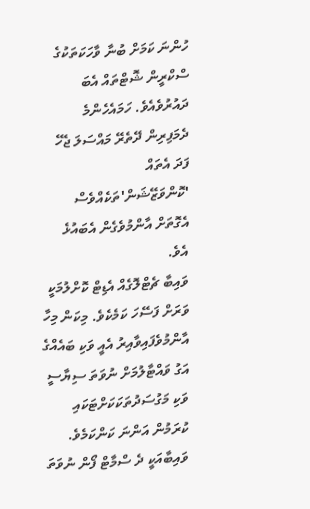ހުންނަ ކަމަށް ބުނާ ވާހަކަތަކުގެ ސްކްރީން ޝޮޓްތައް އެބަ ދައުރުވެއެވެ. ހަމައެހެންމެ ދެމަފިރިން ދޭތެރޭ މައްސަލަ ޖެހޭ ފަދަ އެތައް 'ކޮންވަޒޭޝަން'ތަކެއްވެސް އެގޮތަށް އާންމުވެގެން އެބައުޅެ އެވެ.
ވައިބާ ޗެޓްލޮގެއް އެޑިޓް ކޮށްލުމަކީ ވަރަށް ފަސޭހަ ކަމެކެވެ. މިކަން މިހާ އާންމުވެފައިވާއިރު އެއީ ވަކި ބައެއްގެ އަގު ވައްޓާލުމަށް ނުވަތަ ސިޔާސީ ވަކި މަގުސަދުތަކަކަށްޓަކައި ކުރަމުން އަންނަ ކަންކަމެވެ. ވައިބާއަކީ ދެ ސްމާޓް ފޯން ނުވަތަ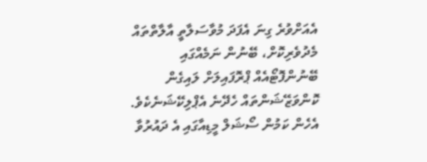އެއަށްވުރެ ގިނަ އެފަދަ މުވާސަލާތީ އާލާތްތައް މެދުވެރިކޮށް، ބޭނުން ނަމެއްގައި ބޭނުންފޮޓޯއެއް ޕްރޮފައިލަށް ލައިގެން ކޮންވަޒޭޝަންތައް ހެދޭނެ އެޕްލިކޭޝަނެކެވެ. އެހެން ކަމުން ސޯޝަލް މީޑިއާގައި އެ ދައުރުވާ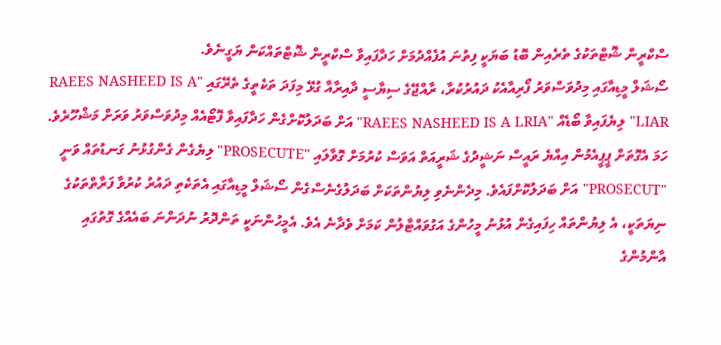ސްކްރީން ޝޮޓްތަކުގެ ތެރެއިން ބޮޑު ބަޔަކީ ފިތުނަ އުފެއްދުމަށް ހަދާފައިވާ ސްކްރީން ޝޮޓްތައްކަން ޔަގީނެވެ.
ސޯޝަލް މީޑިއާގައި މިދުވަސްވަރު ފޯރިއާއެކު ދައުރުކުރާ، ރާއްޖޭގެ ސިޔާސީ ދާއިރާއާ ގުޅޭ މިފަދަ ތަކެތީގެ ތެރޭގައި "RAEES NASHEED IS A LIAR" ލިޔެފައިވާ ބޯޑެއް "RAEES NASHEED IS A LRIA" އަށް ބަދަލުކޮށްގެން ހަދާފައިވާ ފޮޓޯއެއް މިދުވަސްވަރު ވަރަށް މަޝްހޫރެވެ. ހަމަ އެގޮތަށް ޕީޕީއެމުން އިއްޔެ ރައީސް ނަޝީދުގެ ޝަރީއަތް އަވަސް ކުރުމަށް ގޮވާލައި "PROSECUTE" ލިޔެގެން ގެންގުޅުނު ގަނޑުތައް ވަނީ "PROSECUT" އަށް ބަދަލުކޮށްފައެވެ. މިދެންނެވި ލިޔުންތަކަށް ބަދަލުގެނެސްގެން ސޯޝަލް މީޑިއާގައި އެތަކެތި ދައުރު ކުރުވާ ފަރާތްތަކުގެ ނިޔަތަކީ، އެ ލިޔުންތައް ހިފައިގެން އުޅުނު މީހުންގެ އަގުވައްޓާލުން ކަމަށް ވެދާނެ އެވެ. އެމީހުންނަކީ ތަންދޮރު ނުދަންނަ ބައެއްގެ ގޮތުގައި އާންމުންގެ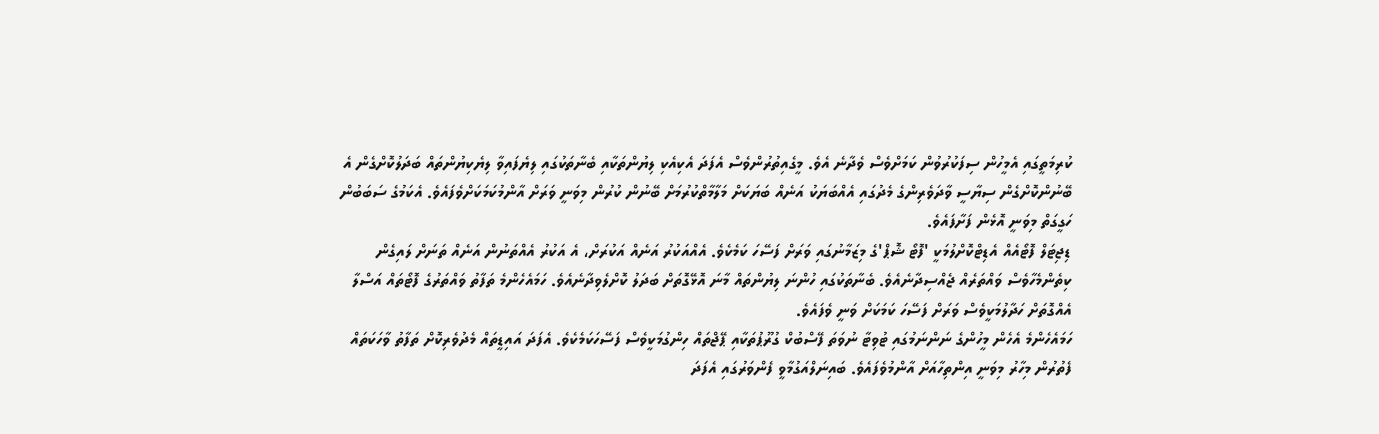ކުރިމަތީގައި އެމީހުން ސިފަކުރުވުން ކަމަށްވެސް ވެދާނެ އެވެ. މީގެއިތުރުންވެސް އެފަދަ އެކިއެކި ލިޔުންތަކާއި ބެނާތަކުގައި ލިޔެފައިވާ ލިޔެކިޔުންތައް ބަދަލުކޮށްގެން އެ ބޭނުންކޮށްގެން ސިޔާސީ ވާދަވެރިންގެ މެދުގައި އެއްބަޔަކު އަނެއް ބަޔަކަށް މަލާމާތްކުރުމަށް ބޭނުން ކުރުން މިވަނީ ވަރަށް އާންމުކަމަކަށްވެފައެވެ. އެކަމުގެ ސަބަބުން ހަގީގަތް މިވަނީ އޮޅެން ފަށާފައެވެ.
ޑިޖިޓަލް ފޮޓޯއެއް އެޑިޓްކޮށްލުމަކީ 'ފޮޓޯ ޝޮޕް'ގެ މިޒަމާނުގައި ވަރަށް ފަސޭހަ ކަމެކެވެ. އެއްއަކުރު އަނެއް އަކުރަށް، އެ އަކުރު އެއްތަނުން އަނެއް ތަނަށް ލައިގެން ކިތެންމެހާވެސް ވައްތަރެއް ޖެއްސިދާނެއެވެ. ބެނާތަކުގައި ހުންނަ ލިޔުންތައް މާނަ އޮޅޭގޮތަށް ބަދަލު ކޮށްލެވިދާނެއެވެ. ހަމައެހެންމެ ތަފާތު ވައްތަރުގެ ފޮޓޯތައް އަސްލާ އެއްގޮތަށް ހަދާލުމަކީވެސް ވަރަށް ފަސޭހަ ކަމަކަށް ވަނީ ވެފައެވެ.
ހަމައެހެންމެ އެހެން މީހުންގެ ނަންނަމުގައި ޓުވިޓާ ނުވަތަ ފޭސްބުކް ގުރޫޕުތަކާއި ޕޭޖްތައް ހިންގުމަކީވެސް ފަސޭހަކަމެކެވެ. އެފަދަ އައިޑީތައް މެދުވެރިކޮށް ތަފާތު ވާހަކަތައް ފެތުރުން މިހާރު މިވަނީ އިންތިހާއަށް އާންމުވެފައެވެ. ބައިނަލްއަގުމާވީ ފެންވަރުގައި އެފަދަ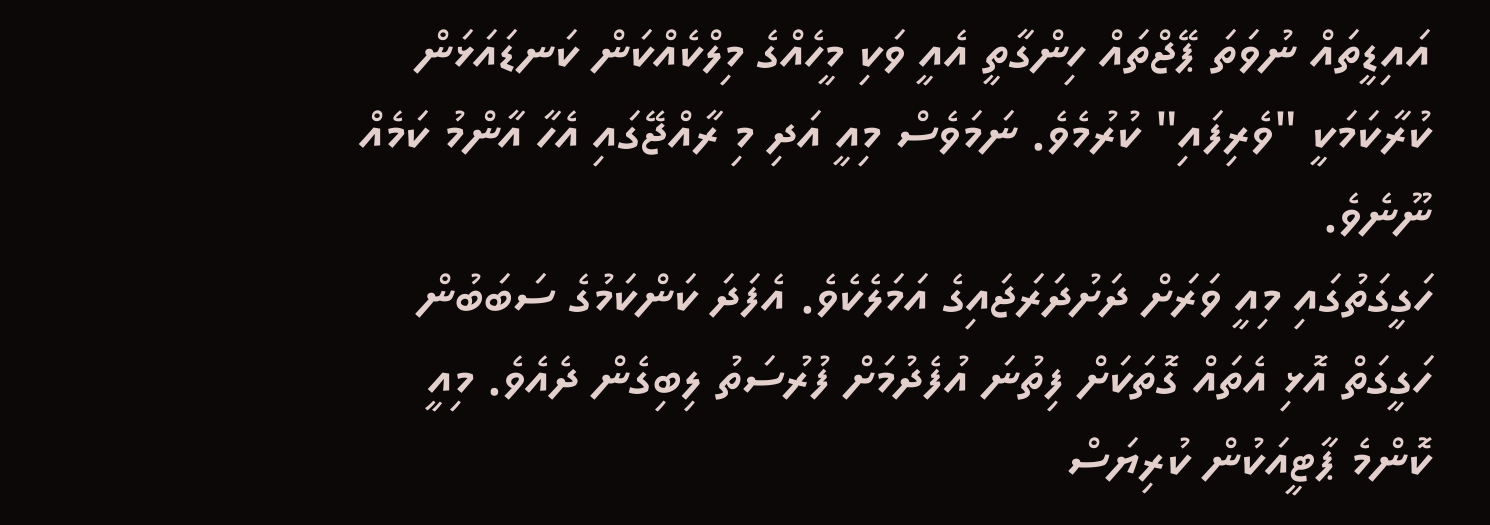އައިޑީތައް ނުވަތަ ޕޭޖްތައް ހިންގާތީ އެއީ ވަކި މީހެއްގެ މިލްކެއްކަން ކަނޑައަޅަން ކުރާކަމަކީ "ވެރިފައި" ކުރުމެވެ. ނަމަވެސް މިއީ އަދި މި ރާއްޖޭގައި އެހާ އާންމު ކަމެއް ނޫނެވެ.
ހަގީގަތުގައި މިއީ ވަރަށް ދަށުދަރަޖައިގެ އަމަލެކެވެ. އެފަދަ ކަންކަމުގެ ސަބަބުން ހަގީގަތް އޮޅި އެތައް ގޮތަކަށް ފިތުނަ އުފެދުމަށް ފުރުސަތު ލިބިގެން ދެއެވެ. މިއީ ކޮންމެ ޕާޓީއަކުން ކުރިޔަސް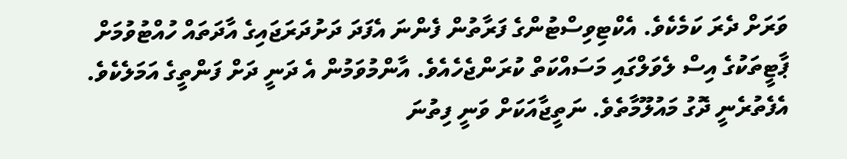ވަރަށް ދެރަ ކަމެކެވެ. އެކްޓިވިސްޓުންގެ ފަރާތުން ފެންނަ އެފަދަ ދަށުދަރަޖައިގެ އާދަތައް ހުއްޓުވުމަށް ޕާޓީތަކުގެ އިސް ލެވަލްގައި މަސައްކަތް ކުރަންޖެހެއެވެ. އާންމުވަމުން އެ ދަނީ ދަށް ފަންތީގެ އަމަލެކެވެ. އެފެތުރެނީ ދޮގު މައުލޫމާތެވެ. ނަތީޖާއަކަށް ވަނީ ފިތުނަ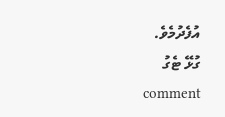އުފެދުމެވެ.
ގުޅޭ ޓެގު
comment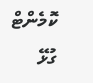ކޮމެންޓް
ގުޅޭ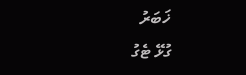ޚަބަރު
ގުޅޭ ޓެގު